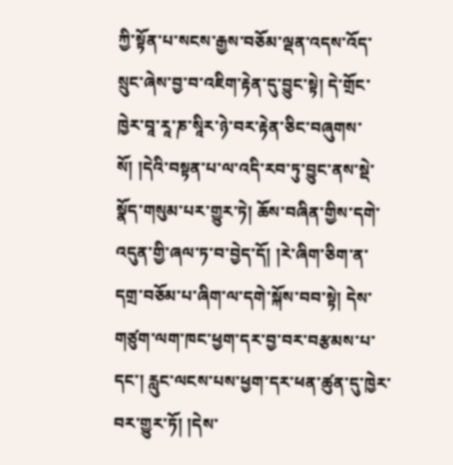ཀྱི་སྟོན་པ་སངས་རྒྱས་བཅོམ་ལྡན་འདས་འོད་སྲུང་ཞེས་བྱ་བ་འཇིག་རྟེན་དུ་བྱུང་སྟེ། དེ་གྲོང་ཁྱེར་བཱ་རཱ་ཎ་སཱིར་ཉེ་བར་རྟེན་ཅིང་བཞུགས་སོ། །དེའི་བསྟན་པ་ལ་འདི་རབ་ཏུ་བྱུང་ནས་སྡེ་སྣོད་གསུམ་པར་གྱུར་ཏེ། ཆོས་བཞིན་གྱིས་དགེ་འདུན་གྱི་ཞལ་ཏ་བ་བྱེད་དོ། །རེ་ཞིག་ཅིག་ན་དགྲ་བཅོམ་པ་ཞིག་ལ་དགེ་སྐོས་བབ་སྟེ། དེས་གཙུག་ལག་ཁང་ཕྱག་དར་བྱ་བར་བརྩམས་པ་དང་། རླུང་ལངས་པས་ཕྱག་དར་ཕན་ཚུན་དུ་ཁྱེར་བར་གྱུར་ཏོ། །དེས་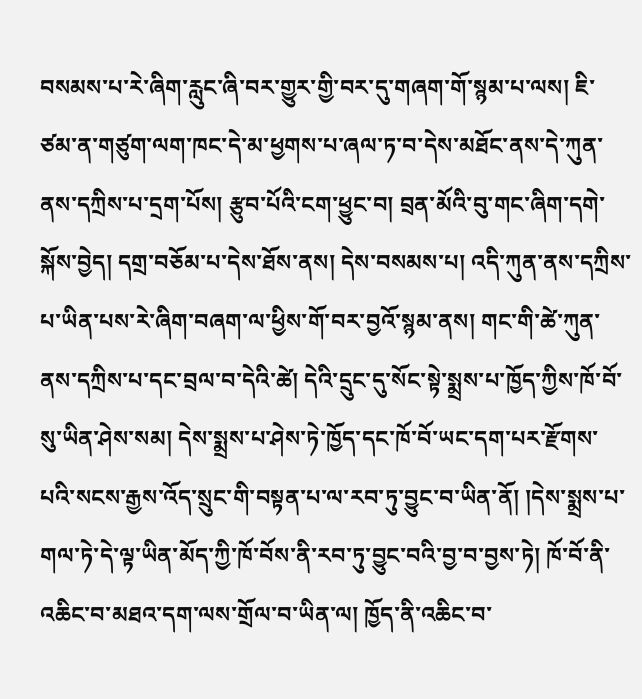བསམས་པ་རེ་ཞིག་རླུང་ཞི་བར་གྱུར་གྱི་བར་དུ་གཞག་གོ་སྙམ་པ་ལས། ཇི་ཙམ་ན་གཙུག་ལག་ཁང་དེ་མ་ཕྱགས་པ་ཞལ་ཏ་བ་དེས་མཐོང་ནས་དེ་ཀུན་ནས་དཀྲིས་པ་དྲག་པོས། རྩུབ་པོའི་ངག་ཕྱུང་བ། བྲན་མོའི་བུ་གང་ཞིག་དགེ་སྐོས་བྱེད། དགྲ་བཅོམ་པ་དེས་ཐོས་ནས། དེས་བསམས་པ། འདི་ཀུན་ནས་དཀྲིས་པ་ཡིན་པས་རེ་ཞིག་བཞག་ལ་ཕྱིས་གོ་བར་བྱའོ་སྙམ་ནས། གང་གི་ཚེ་ཀུན་ནས་དཀྲིས་པ་དང་བྲལ་བ་དེའི་ཚེ། དེའི་དྲུང་དུ་སོང་སྟེ་སྨྲས་པ་ཁྱོད་ཀྱིས་ཁོ་བོ་སུ་ཡིན་ཤེས་སམ། དེས་སྨྲས་པ་ཤེས་ཏེ་ཁྱོད་དང་ཁོ་བོ་ཡང་དག་པར་རྫོགས་པའི་སངས་རྒྱས་འོད་སྲུང་གི་བསྟན་པ་ལ་རབ་ཏུ་བྱུང་བ་ཡིན་ནོ། །དེས་སྨྲས་པ་གལ་ཏེ་དེ་ལྟ་ཡིན་མོད་ཀྱི་ཁོ་བོས་ནི་རབ་ཏུ་བྱུང་བའི་བྱ་བ་བྱས་ཏེ། ཁོ་བོ་ནི་འཆིང་བ་མཐའ་དག་ལས་གྲོལ་བ་ཡིན་ལ། ཁྱོད་ནི་འཆིང་བ་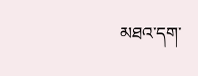མཐའ་དག་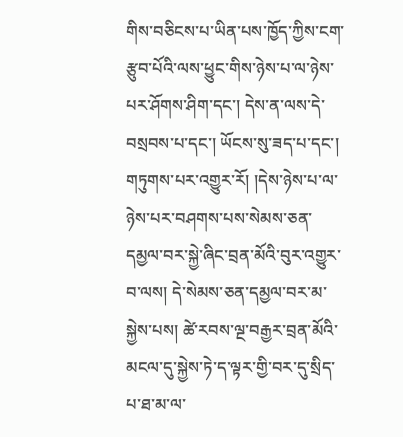གིས་བཅིངས་པ་ཡིན་པས་ཁྱོད་ཀྱིས་ངག་རྩུབ་པོའི་ལས་ཕྱུང་གིས་ཉེས་པ་ལ་ཉེས་པར་ཤོགས་ཤིག་དང་། དེས་ན་ལས་དེ་བསྲབས་པ་དང་། ཡོངས་སུ་ཟད་པ་དང་། གཏུགས་པར་འགྱུར་རོ། །དེས་ཉེས་པ་ལ་ཉེས་པར་བཤགས་པས་སེམས་ཅན་དམྱལ་བར་སྐྱེ་ཞིང་བྲན་མོའི་བུར་འགྱུར་བ་ལས། དེ་སེམས་ཅན་དམྱལ་བར་མ་སྐྱེས་པས། ཚེ་རབས་ལྔ་བརྒྱར་བྲན་མོའི་མངལ་དུ་སྐྱེས་ཏེ་ད་ལྟར་གྱི་བར་དུ་སྲིད་པ་ཐ་མ་ལ་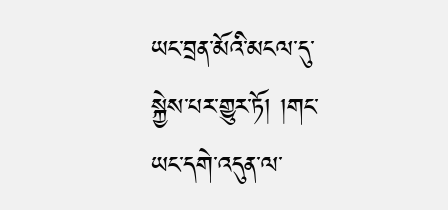ཡང་བྲན་མོའི་མངལ་དུ་སྐྱེས་པར་གྱུར་ཏོ། །གང་ཡང་དགེ་འདུན་ལ་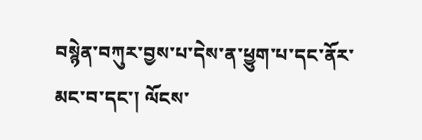བསྙེན་བཀུར་བྱས་པ་དེས་ན་ཕྱུག་པ་དང་ནོར་མང་བ་དང་། ལོངས་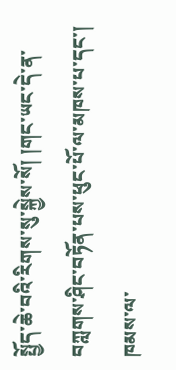སྤྱོད་ཆེ་བའི་རིགས་སུ་སྐྱེས་སོ། །གང་ཡང་དེ་ན་བཀླགས་ཤིང་བཏོན་པས་ཕུང་པོ་ལ་མཁས་པ་དང་། ཁམས་ལ་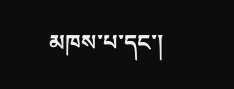མཁས་པ་དང་།